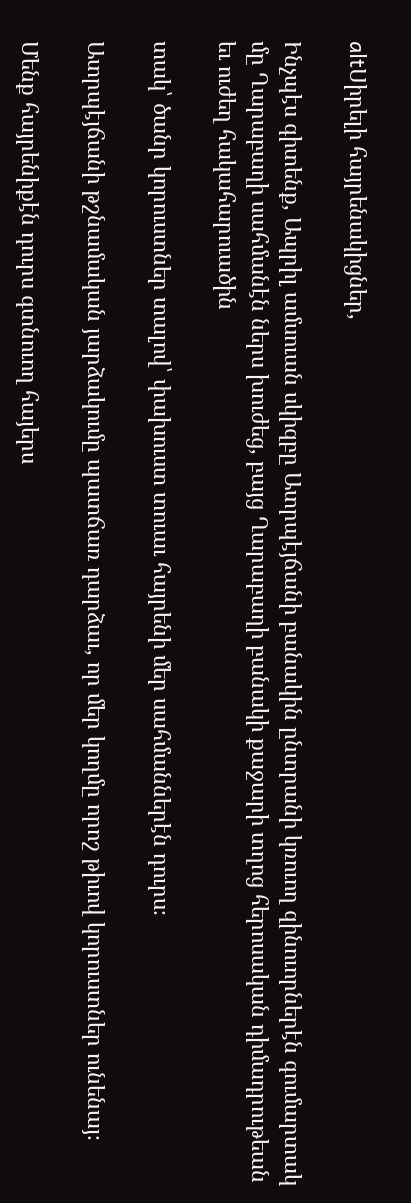altՍիրելի հայրենակիցներ,

Ինչպէս գիտենք, Ապրիլ ամսուան սկիզբը Ատրպէյճանի բանակին ընտրանի կռուող զինուորներէն գումարտակ մը Ղարաբաղի սահմանէն ներս խուժեց, բայց Ղարաբաղի բանակի քաջարի տղոց հերոսական դիմադրութեան եւ ուժեղ հակահարուածին

տակ՝ ծանր կորուստներ տալով՝ փախուստ տուաւ հայրենի մեր սահմաններէն դուրս։

Ատրպէյճանի թշնամական յարձակումը պատճառ դարձաւ, որ մեր կողմը որոշ թիւով կորուստներ ունենայ։

Մենք հայրենիքէն դուրս գտնուող հայերս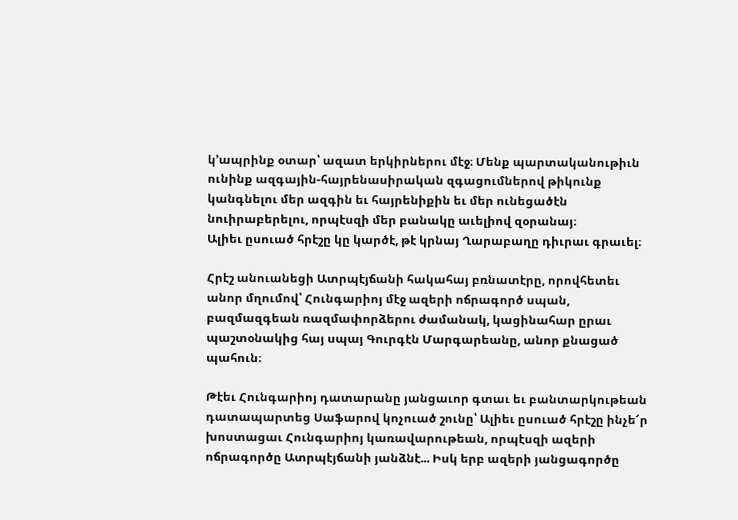կ՚ապրինք օտար՝ ազատ երկիրներու մէջ։ Մենք պարտականութիւն ունինք ազգային-հայրենասիրական զգացումներով թիկունք կանգնելու մեր ազգին եւ հայրենիքին եւ մեր ունեցածէն նուիրաբերելու, որպէսզի մեր բանակը աւելիով զօրանայ։
Ալիեւ ըսուած հրէշը կը կարծէ, թէ կրնայ Ղարաբաղը դիւրաւ գրաւել։

Հրէշ անուանեցի Ատրպէյճանի հակահայ բռնատէրը, որովհետեւ անոր մղումով՝ Հունգարիոյ մէջ ազերի ոճրագործ սպան, բազմազգեան ռազմափորձերու ժամանակ, կացինահար ըրաւ պաշտօնակից հայ սպայ Գուրգէն Մարգարեանը, անոր քնացած պահուն։

Թէեւ Հունգարիոյ դատարանը յանցաւոր գտաւ եւ բանտարկութեան դատապարտեց Սաֆարով կոչուած շունը՝ Ալիեւ ըսուած հրէշը ինչե՜ր խոստացաւ Հունգարիոյ կառավարութեան, որպէսզի ազերի ոճրագործը Ատրպէյճանի յանձնէ... Իսկ երբ ազերի յանցագործը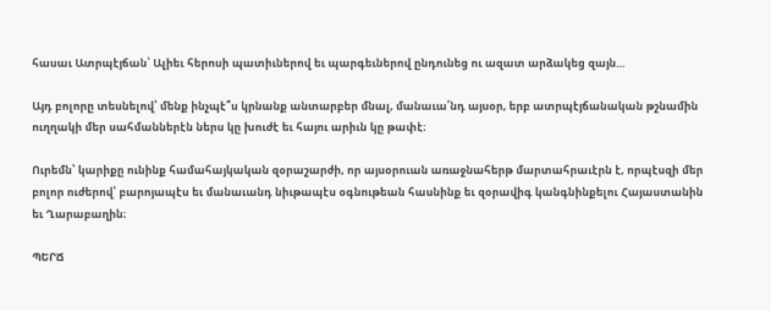հասաւ Ատրպէյճան՝ Ալիեւ հերոսի պատիւներով եւ պարգեւներով ընդունեց ու ազատ արձակեց զայն...

Այդ բոլորը տեսնելով՝ մենք ինչպէ՞ս կրնանք անտարբեր մնալ, մանաւա՛նդ այսօր, երբ ատրպէյճանական թշնամին ուղղակի մեր սահմաններէն ներս կը խուժէ եւ հայու արիւն կը թափէ։

Ուրեմն՝ կարիքը ունինք համահայկական զօրաշարժի, որ այսօրուան առաջնահերթ մարտահրաւէրն է, որպէսզի մեր բոլոր ուժերով՝ բարոյապէս եւ մանաւանդ նիւթապէս օգնութեան հասնինք եւ զօրավիգ կանգնինքելու Հայաստանին եւ Ղարաբաղին։

ՊԵՐՃ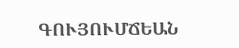ԳՈՒՅՈՒՄՃԵԱՆ